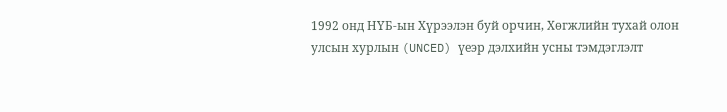1992 онд НҮБ-ын Хүрээлэн буй орчин, Хөгжлийн тухай олон улсын хурлын (UNCED) үеэр дэлхийн усны тэмдэглэлт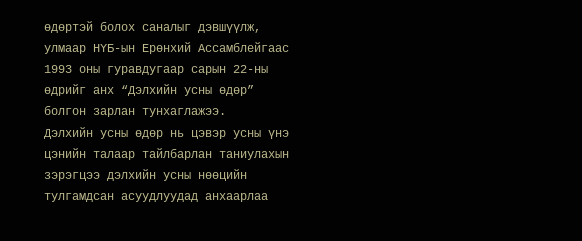өдөртэй болох саналыг дэвшүүлж, улмаар НҮБ-ын Ерөнхий Ассамблейгаас 1993 оны гуравдугаар сарын 22-ны өдрийг анх “Дэлхийн усны өдөр” болгон зарлан тунхаглажээ.
Дэлхийн усны өдөр нь цэвэр усны үнэ цэнийн талаар тайлбарлан таниулахын зэрэгцээ дэлхийн усны нөөцийн тулгамдсан асуудлуудад анхаарлаа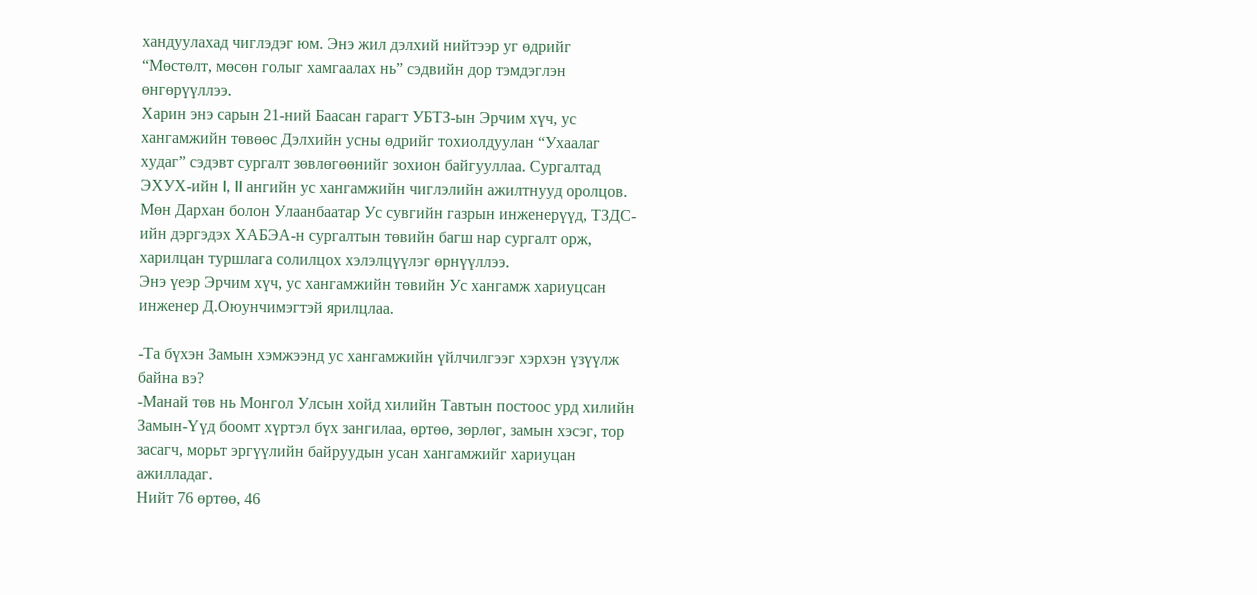хандуулахад чиглэдэг юм. Энэ жил дэлхий нийтээр уг өдрийг “Мөстөлт, мөсөн голыг хамгаалах нь” сэдвийн дор тэмдэглэн өнгөрүүллээ.
Харин энэ сарын 21-ний Баасан гарагт УБТЗ-ын Эрчим хүч, ус хангамжийн төвөөс Дэлхийн усны өдрийг тохиолдуулан “Ухаалаг худаг” сэдэвт сургалт зөвлөгөөнийг зохион байгууллаа. Сургалтад ЭХУХ-ийн I, II ангийн ус хангамжийн чиглэлийн ажилтнууд оролцов. Мөн Дархан болон Улаанбаатар Ус сувгийн газрын инженерүүд, ТЗДС-ийн дэргэдэх ХАБЭА-н сургалтын төвийн багш нар сургалт орж, харилцан туршлага солилцох хэлэлцүүлэг өрнүүллээ.
Энэ үеэр Эрчим хүч, ус хангамжийн төвийн Ус хангамж хариуцсан инженер Д.Оюунчимэгтэй ярилцлаа.

-Та бүхэн Замын хэмжээнд ус хангамжийн үйлчилгээг хэрхэн үзүүлж байна вэ?
-Манай төв нь Монгол Улсын хойд хилийн Тавтын постоос урд хилийн Замын-Үүд боомт хүртэл бүх зангилаа, өртөө, зөрлөг, замын хэсэг, тор засагч, морьт эргүүлийн байруудын усан хангамжийг хариуцан ажилладаг.
Нийт 76 өртөө, 46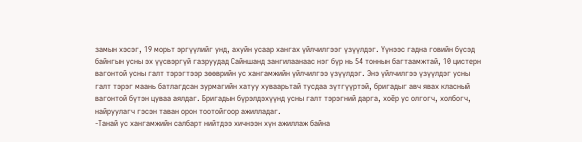замын хэсэг, 19 морьт эргүүлийг унд, ахуйн усаар хангах үйлчилгээг үзүүлдэг. Үүнээс гадна говийн бүсэд байнгын усны эх үүсвэргүй газруудад Сайншанд зангилаанаас нэг бүр нь 54 тоннын багтаамжтай, 10 цистерн вагонтой усны галт тэрэгтээр зөөврийн ус хангамжийн үйлчилгээ үзүүлдэг. Энэ үйлчилгээ үзүүлдэг усны галт тэрэг маань батлагдсан зурмагийн хатуу хуваарьтай тусдаа зүтгүүртэй, бригадыг авч явах класный вагонтой бүтэн цуваа аялдаг. Бригадын бүрэлдэхүүнд усны галт тэрэгний дарга, хоёр ус олгогч, холбогч, найруулагч гэсэн таван орон тоотойгоор ажилладаг.
-Танай ус хангамжийн салбарт нийтдээ хичнээн хүн ажиллаж байна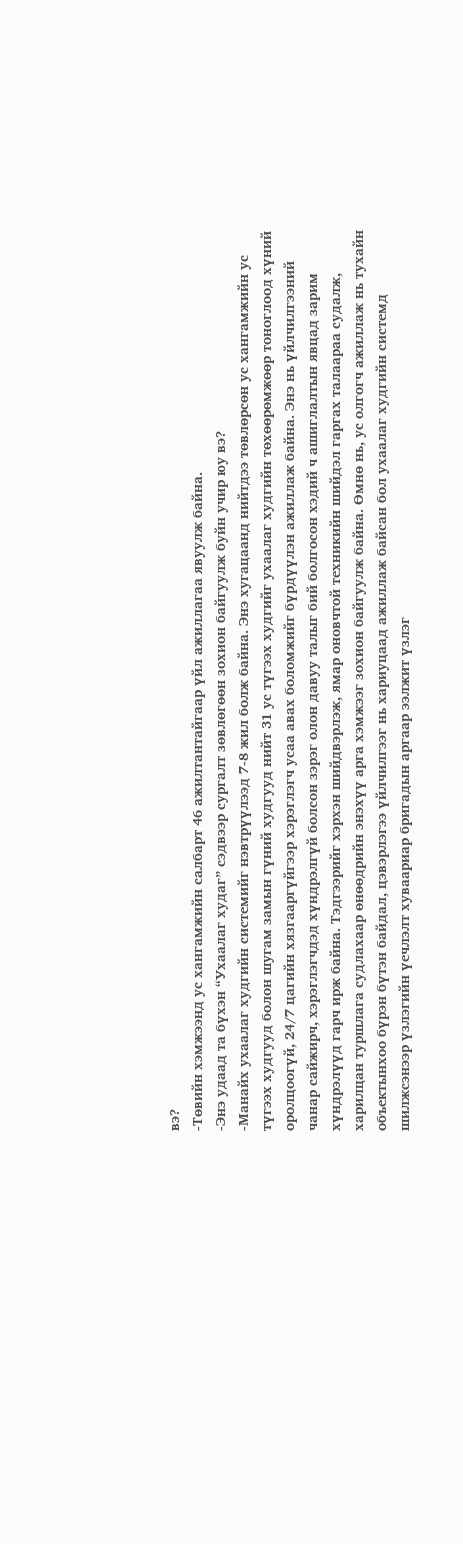вэ?
-Төвийн хэмжээнд ус хангамжийн салбарт 46 ажилтантайгаар үйл ажиллагаа явуулж байна.
-Энэ удаад та бүхэн “Ухаалаг худаг” сэдвээр сургалт зөвлөгөөн зохион байгуулж буйн учир юу вэ?
-Манайх ухаалаг худгийн системийг нэвтрүүлээд 7-8 жил болж байна. Энэ хугацаанд нийтдээ төвлөрсөн ус хангамжийн ус түгээх худгууд болон шугам замын гүний худгууд нийт 31 ус түгээх худгийг ухаалаг худгийн төхөөрөмжөөр тоноглоод хүний оролцоогүй, 24/7 цагийн хязгааргүйгээр хэрэглэгч усаа авах боломжийг бүрдүүлэн ажиллаж байна. Энэ нь үйлчилгээний чанар сайжирч, хэрэглэгчдэд хүндрэлгүй болсон зэрэг олон давуу талыг бий болгосон хэдий ч ашиглалтын явцад зарим хүндрэлүүд гарч ирж байна. Тэдгээрийг хэрхэн шийдвэрлэж, ямар оновчтой техникийн шийдэл гаргах талаараа судалж, харилцан туршлага судлахаар өнөөдрийн энэхүү арга хэмжээг зохион байгуулж байна. Өмнө нь, ус олгогч ажиллаж нь тухайн объектынхоо бүрэн бүтэн байдал, цэвэрлэгээ үйлчилгээг нь хариуцаад ажиллаж байсан бол ухаалаг худгийн системд шилжсэнээр үзлэгийн үечлэлт хуваариар бригадын аргаар ээлжит үзлэг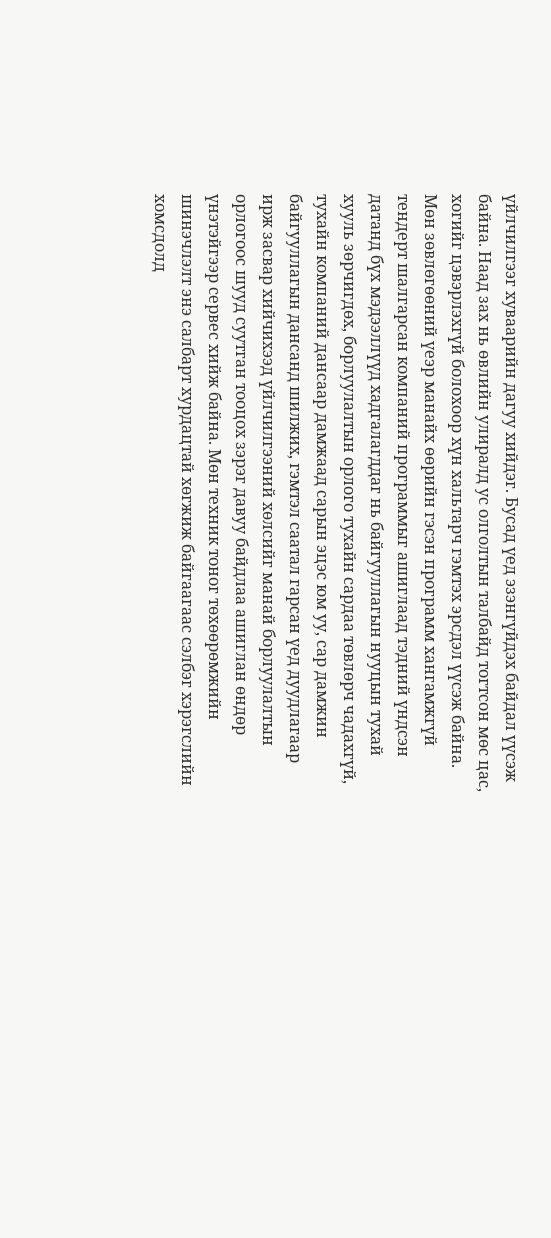үйлчилгээг хуваарийн дагуу хийдэг. Бусад үед эзэнгүйдэх байдал үүсэж байна. Наад зах нь өвлийн улиралд ус олголтын талбайд тогтсон мөс цас, хогийг цэвэрлэхгүй болохоор хүн хальтарч гэмтэх эрсдэл үүсэж байна. Мөн зөвлөгөөний үеэр манайх өөрийн гэсэн программ хангамжгүй тендерт шалгарсан компаний программыг ашиглаад тэдний үндсэн датанд бүх мэдээллүүд хадгалагддаг нь байгууллагын нууцын тухай хууль зөрчигдөх, борлуулалтын орлого тухайн сардаа төвлөрч чадахгүй, тухайн компаний дансаар дамжаад сарын эцэс юм уу, сар дамжин байгууллагын дансанд шилжих, гэмтэл саатал гарсан үед дуудлагаар ирж засвар хийчихээд үйлчилгээний хөлсийг манай борлуулалтын орлогоос шууд суутган тооцох зэрэг давуу байдлаа ашиглан өндөр үнэтэйгээр сервес хийж байна. Мөн техник тоног төхөөрөмжийн шинэчлэлт энэ салбарт хурдацтай хөгжиж байгаагаас сэлбэг хэрэгслийн хомсдолд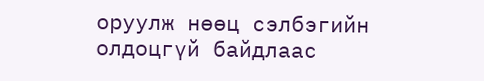оруулж нөөц сэлбэгийн олдоцгүй байдлаас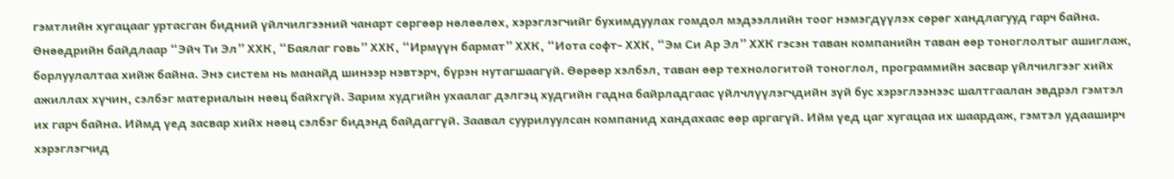гэмтлийн хугацааг уртасган бидний үйлчилгээний чанарт сөргөөр нөлөөлөх, хэрэглэгчийг бухимдуулах гомдол мэдээллийн тоог нэмэгдүүлэх сөрөг хандлагууд гарч байна. Өнөөдрийн байдлаар “Эйч Ти Эл” ХХК, “Баялаг говь” ХХК, “Ирмүүн бармат” ХХК, “Иота софт- ХХК, “Эм Си Ар Эл” ХХК гэсэн таван компанийн таван өөр тоноглолтыг ашиглаж, борлуулалтаа хийж байна. Энэ систем нь манайд шинээр нэвтэрч, бүрэн нутагшаагүй. Өөрөөр хэлбэл, таван өөр технологитой тоноглол, программийн засвар үйлчилгээг хийх ажиллах хүчин, сэлбэг материалын нөөц байхгүй. Зарим худгийн ухаалаг дэлгэц худгийн гадна байрладгаас үйлчлүүлэгчдийн зүй бус хэрэглээнээс шалтгаалан эвдрэл гэмтэл их гарч байна. Иймд үед засвар хийх нөөц сэлбэг бидэнд байдаггүй. Заавал суурилуулсан компанид хандахаас өөр аргагүй. Ийм үед цаг хугацаа их шаардаж, гэмтэл удааширч хэрэглэгчид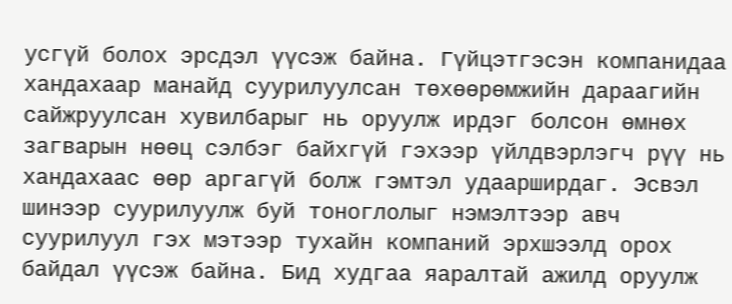усгүй болох эрсдэл үүсэж байна. Гүйцэтгэсэн компанидаа хандахаар манайд суурилуулсан төхөөрөмжийн дараагийн сайжруулсан хувилбарыг нь оруулж ирдэг болсон өмнөх загварын нөөц сэлбэг байхгүй гэхээр үйлдвэрлэгч рүү нь хандахаас өөр аргагүй болж гэмтэл удаарширдаг. Эсвэл шинээр суурилуулж буй тоноглолыг нэмэлтээр авч суурилуул гэх мэтээр тухайн компаний эрхшээлд орох байдал үүсэж байна. Бид худгаа яаралтай ажилд оруулж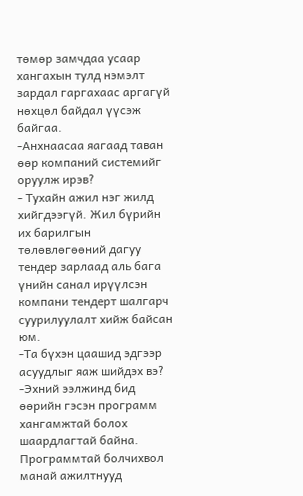төмөр замчдаа усаар хангахын тулд нэмэлт зардал гаргахаас аргагүй нөхцөл байдал үүсэж байгаа.
-Анхнаасаа яагаад таван өөр компаний системийг оруулж ирэв?
- Тухайн ажил нэг жилд хийгдээгүй. Жил бүрийн их барилгын төлөвлөгөөний дагуу тендер зарлаад аль бага үнийн санал ирүүлсэн компани тендерт шалгарч суурилуулалт хийж байсан юм.
-Та бүхэн цаашид эдгээр асуудлыг яаж шийдэх вэ?
-Эхний ээлжинд бид өөрийн гэсэн программ хангамжтай болох шаардлагтай байна. Программтай болчихвол манай ажилтнууд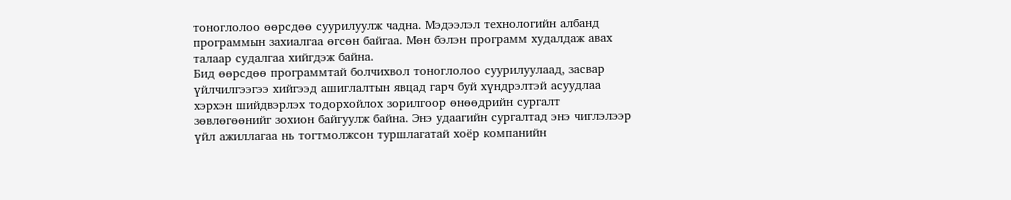тоноглолоо өөрсдөө суурилуулж чадна. Мэдээлэл технологийн албанд программын захиалгаа өгсөн байгаа. Мөн бэлэн программ худалдаж авах талаар судалгаа хийгдэж байна.
Бид өөрсдөө программтай болчихвол тоноглолоо суурилуулаад, засвар үйлчилгээгээ хийгээд ашиглалтын явцад гарч буй хүндрэлтэй асуудлаа хэрхэн шийдвэрлэх тодорхойлох зорилгоор өнөөдрийн сургалт зөвлөгөөнийг зохион байгуулж байна. Энэ удаагийн сургалтад энэ чиглэлээр үйл ажиллагаа нь тогтмолжсон туршлагатай хоёр компанийн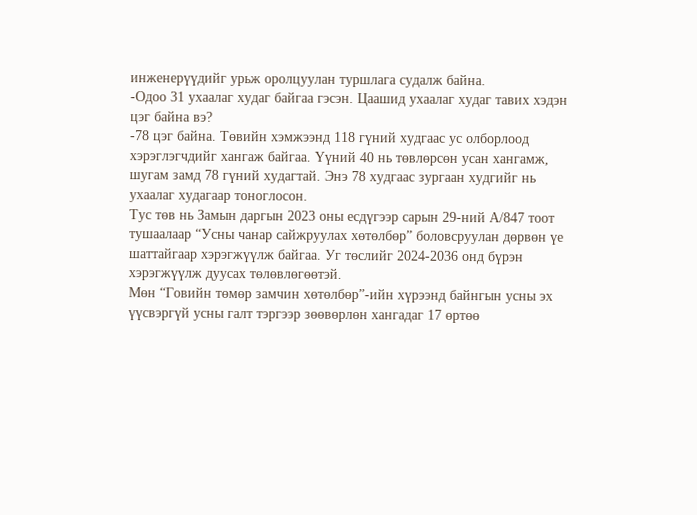инженерүүдийг урьж оролцуулан туршлага судалж байна.
-Одоо 31 ухаалаг худаг байгаа гэсэн. Цаашид ухаалаг худаг тавих хэдэн цэг байна вэ?
-78 цэг байна. Төвийн хэмжээнд 118 гүний худгаас ус олборлоод хэрэглэгчдийг хангаж байгаа. Үүний 40 нь төвлөрсөн усан хангамж, шугам замд 78 гүний худагтай. Энэ 78 худгаас зургаан худгийг нь ухаалаг худагаар тоноглосон.
Тус төв нь Замын даргын 2023 оны есдүгээр сарын 29-ний А/847 тоот тушаалаар “Усны чанар сайжруулах хөтөлбөр” боловсруулан дөрвөн үе шаттайгаар хэрэгжүүлж байгаа. Уг төслийг 2024-2036 онд бүрэн хэрэгжүүлж дуусах төлөвлөгөөтэй.
Мөн “Говийн төмөр замчин хөтөлбөр”-ийн хүрээнд байнгын усны эх үүсвэргүй усны галт тэргээр зөөвөрлөн хангадаг 17 өртөө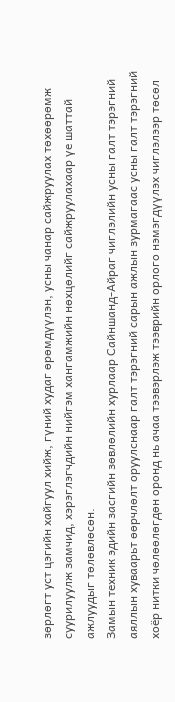зөрлөгт уст цэгийн хайгуул хийж, гүний худаг өрөмдүүлэн, усны чанар сайжруулах төхөөрөмж суурилуулж замчид, хэрэглэгчдийн нийгэм хангамжийн нөхцөлийг сайжруулахаар үе шаттай ажлуудыг төлөвлөсөн.
Замын техник эдийн засгийн зөвлөлийн хурлаар Сайншанд-Айраг чиглэлийн усны галт тэрэгний аяллын хуваарьт өөрчлөлт оруулснаар галт тэрэгний сарын ажлын зурмагаас усны галт тэрэгний хоёр нитки чөлөөлөгдөн оронд нь ачаа тээвэрлэж тээврийн орлого нэмэгдүүлэх чиглэлээр төсөл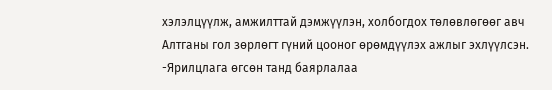хэлэлцүүлж, амжилттай дэмжүүлэн, холбогдох төлөвлөгөөг авч Алтганы гол зөрлөгт гүний цооног өрөмдүүлэх ажлыг эхлүүлсэн.
-Ярилцлага өгсөн танд баярлалаа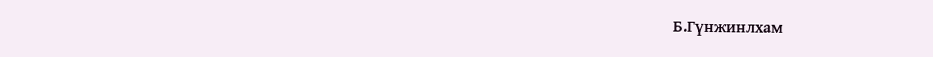Б.Гүнжинлхам